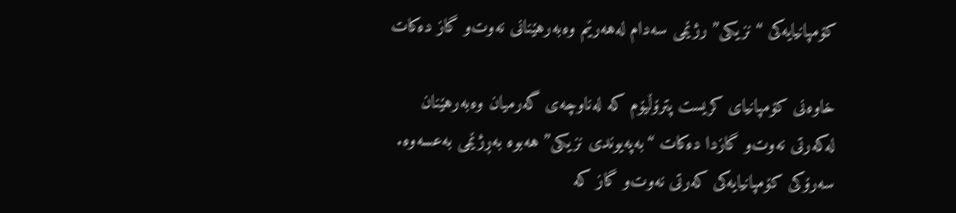كۆمپانیایه‌كی‌ “نزیكی” رژێمی‌ سه‌دام له‌هه‌رێم وه‌به‌رهێنانی‌ نه‌وت‌و گاز ده‌كات

خاوه‌نی‌ كۆمپانیای‌ كریست پترۆڵیۆم كه‌ له‌ناوچه‌ی‌ گه‌رمیان وه‌به‌رهێنان له‌كه‌رتی‌ نه‌وت‌و گازدا ده‌كات “به‌په‌یوندی‌ نزیكی” هه‌بوه‌ به‌ڕژێمی به‌عسه‌وه‌.
سه‌رۆكی‌ كۆمپانیایه‌كی كه‌رتی نه‌وت‌و گاز كه‌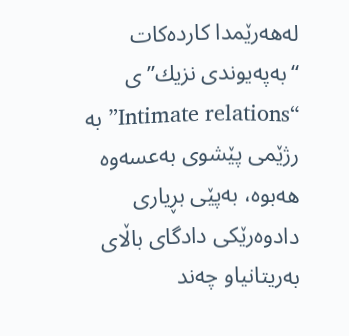له‌هه‌رێمدا كارده‌كات “به‌په‌یوندی‌ نزیك”ی “Intimate relations” به‌ رژێمی‌ پێشوی به‌عسه‌وه‌ هه‌بوه‌، به‌پێی بڕیاری دادوه‌رێكی دادگای باڵای به‌ریتانیاو چه‌ند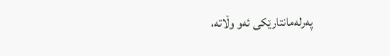په‌رله‌مانتارێكی ئه‌و وڵاته‌،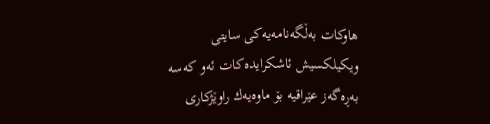هاوكات به‌ڵگه‌نامه‌یه‌كی‌ سایتی‌ ویكیلكسیش ئاشكرایده‌كات ئه‌و كه‌سه‌ به‌ڕه‌گه‌ز عێراقیه‌ بۆ ماوه‌یه‌ك راوێژكاری‌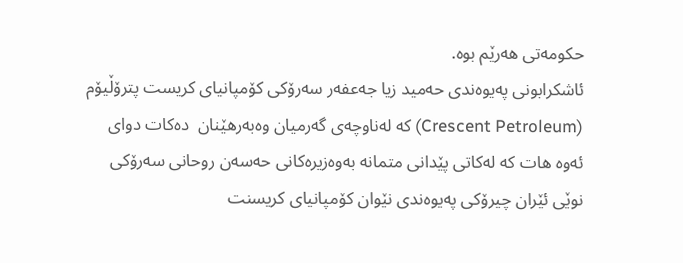حكومه‌تی‌ هه‌رێم بوه‌.
ئاشكرابونی په‌یوه‌ندی حه‌مید زیا جه‌عفه‌ر سه‌رۆكی كۆمپانیای كریست پترۆڵیۆم (Crescent Petroleum) كه‌ له‌ناوچه‌ی‌ گه‌رمیان وه‌به‌رهێنان  ده‌كات دوای ئه‌وه‌ هات كه‌ له‌كاتی پێدانی‌ متمانه‌ به‌وه‌زیره‌كانی‌ حه‌سه‌ن روحانی‌ سه‌رۆكی‌ نوێی‌ ئێران چیرۆكی‌ په‌یوه‌ندی‌ نێوان كۆمپانیای‌ كریسنت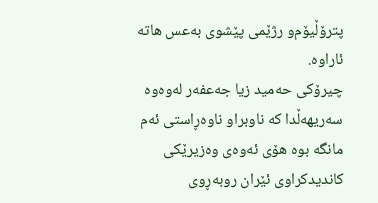پترۆڵیۆم‌و رژێمی‌ پێشوی‌ به‌عس هاته‌ ئاراوه‌.
چیرۆكی حه‌مید زیا جه‌عفه‌ر له‌وه‌وه‌ سه‌ریهه‌ڵدا كه‌ ناوبراو ناوه‌ڕاستی‌ ئه‌م مانگه‌ بوه‌ هۆی ئه‌وه‌ی‌ وه‌زیرێكی‌ كاندیدكراوی‌ ئێران روبه‌ڕوی‌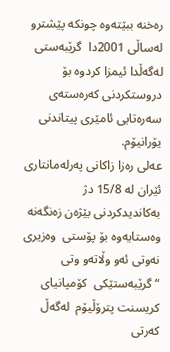ره‌خنه‌ ببێته‌وه‌ چونكه‌ پێشترو له‌ساڵی‌ 2001دا  گرێبه‌ستی‌ له‌گه‌ڵدا ئیمزا كردوه‌ بۆ دروستكردنی‌ كه‌ره‌سته‌ی‌ سه‌ره‌تایی‌ ئامێری‌ پیتاندنی‌ یۆرانیۆم.
عه‌لی ره‌زا زاكانی په‌رله‌مانتاری‌ ئێران له‌ 15/8 دژ به‌كاندیدكردنی‌ بێژه‌ن زه‌نگه‌نه‌ وه‌ستایه‌وه‌ بۆ پۆستی‌  وه‌زیری نه‌وتی ئه‌و وڵاته‌و وتی “گرێبه‌ستێكی‌  كۆمپانیای‌ كریسنت پترۆڵیۆم  له‌گه‌ڵ كه‌رتی‌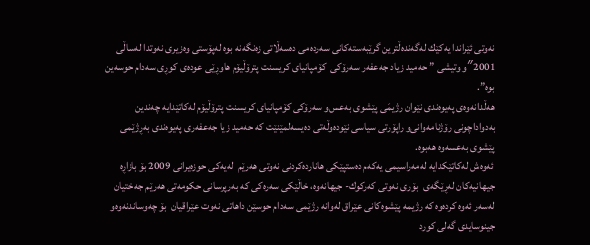نه‌وتی‌ ئێراندا یه‌كێك له‌گه‌نده‌ڵترین گرێبه‌سته‌كانی سه‌رده‌می‌ ده‌سه‌ڵاتی‌ زه‌نگه‌نه‌ بوه‌ له‌پۆستی‌ وه‌زیری‌ نه‌وتدا له‌ساڵی‌ 2001″و وتیشی‌ ” حه‌مید زیاد جه‌عفه‌ر سه‌رۆكی  كۆمپانیای‌ كریسنت پترۆڵیۆم هاوڕێی عوده‌ی كوڕی سه‌دام حوسه‌ین بوه‌”.
هه‌ڵدانه‌وه‌ی‌ په‌یوه‌ندی‌ نێوان رژیمَی‌ پێشوی‌ به‌عس‌و سه‌رۆكی‌ كۆمپانیای‌ كریسنت پترۆڵیۆم له‌كاتێدایه‌ چه‌ندین به‌دواداچونی‌ رۆژنامه‌وانی‌‌و راپۆرتی‌ سیاسی‌ نێوده‌وڵه‌تی‌ ده‌یسه‌لمێنێت كه‌ حه‌مید زیا جه‌عفه‌ری‌ په‌یوه‌ندی‌ به‌ڕژێمی‌ پێشوی‌ به‌عسه‌وه‌ هه‌بوه‌.
 ئه‌وه‌ش له‌كاتێكدایه‌ له‌مه‌راسیمی یه‌كه‌م ده‌ستپێكی هانارده‌كردنی نه‌وتی هه‌رێم  له‌یه‌كی‌ حوزه‌یرانی‌ 2009 بۆ بازاڕه‌ جیهانیه‌كان له‌ڕێگه‌ی  بۆری نه‌وتی كه‌ركوك- جیهانه‌وه‌، خاڵێكی سه‌ره‌كی كه‌ به‌رپرسانی حكومه‌تی هه‌رێم جه‌ختیان له‌سه‌ر ئه‌وه‌ كرده‌وه‌ كه‌ رژیمه‌ پێشوه‌كانی عێراق له‌وانه‌ رژێمی سه‌دام حوسێن داهاتی نه‌وت عێراقیان  بۆ چه‌وساندنه‌وه‌و جینوسایدی گه‌لی كورد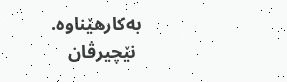به‌كارهێناوه‌.
 نێچیرڤان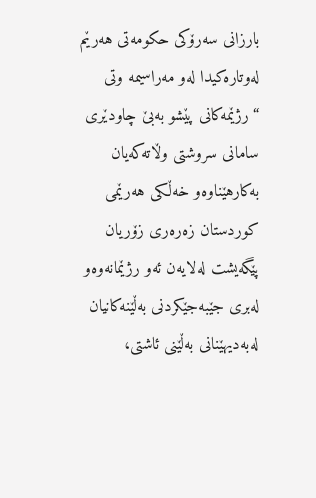بارزانی‌ سه‌رۆكی‌ حكومه‌تی‌ هه‌رێم له‌وتاره‌كیدا له‌و مه‌راسیمه‌ وتی‌ “رژێمه‌كانی پێشو به‌بێ چاودێری سامانی سروشتی وڵاته‌كه‌یان به‌كارهێناوه‌‌و خه‌ڵكی هه‌رێمی كوردستان زه‌ره‌ری زۆریان پێگه‌یشت له‌لایه‌ن ئه‌و رژێمانه‌وه‌و له‌بری‌ جێبه‌جێكردنی‌ به‌ڵێنه‌كانیان له‌به‌دیهێنانی به‌ڵێنی ئاشتی،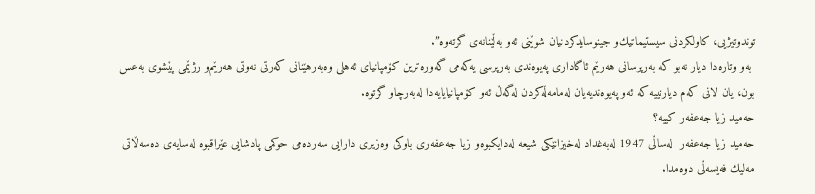توندوتیژیی، كاولكردنی سیستیماتیك‌و جینوسایدكردنیان شوێنی ئه‌و به‌ڵێنانه‌ی گرته‌وه‌”.
 به‌و وتاره‌دا دیار نه‌بو كه‌ به‌رپرسانی‌ هه‌رێم ئاگاداری‌ په‌یوه‌ندی‌ به‌رپرسی‌ یه‌كه‌می‌ گه‌وره‌ترین كۆمپانیای‌ ئه‌هلی‌ وه‌به‌رهێنانی‌ كه‌رتی‌ نه‌وتی‌ هه‌رێم‌و رژێمی‌ پێشوی‌ به‌عس بون، یان لانی‌ كه‌م دیارنییه‌ كه‌ ئه‌و په‌یوه‌ندیه‌یان له‌مامه‌ڵه‌كردن له‌گه‌ڵ ئه‌و كۆمپانیایایه‌دا له‌به‌رچاو گرتوه‌.
حه‌مید زیا جه‌عفه‌ر كییه‌؟
حه‌مید زیا جه‌عفه‌ر  له‌ساڵی 1947 له‌به‌غداد له‌خیزانێكی شیعه‌ له‌دایكبوه‌و زیا جه‌عفه‌ری باوكی وه‌زیری دارایی سه‌رده‌می‌ حوكمی‌ پادشایی‌ عێراقبوه‌ له‌سایه‌ی‌ ده‌سه‌ڵاتی‌ مه‌لیك فه‌یسه‌ڵی‌ دوه‌مدا.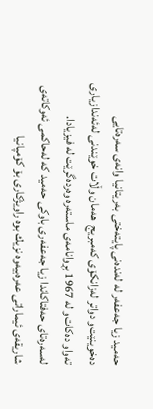حه‌مید زیا جه‌عفه‌ر له‌ له‌نده‌نی‌ پایته‌ختی‌ به‌ریتانیا وانه‌ی‌ سه‌ره‌تایی ده‌خوینێت‌و دواتر له‌زانكۆی كه‌مبریج  هه‌مان وڵات خوێندنی له‌ئه‌ندازیاری ته‌واو ده‌كات‌و له‌ 1967 بڕوانامه‌ی ماسته‌ره‌ وه‌رده‌گرێت له‌ فیزیادا.
له‌سه‌ره‌تای حه‌فتاكاندا زیا جه‌عفه‌ری‌ باوكی‌ حه‌مید كه‌ له‌حاكمی ئه‌وكاته‌ی‌ شاریقه‌ی‌ ئیماراتی‌ عه‌ره‌بیه‌وه‌ نزیك بوه‌ راویژكاری بۆ كۆمپانیا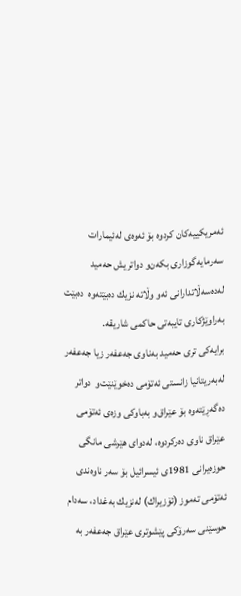ئه‌مریكییه‌كان كردوه‌ بۆ ئه‌وه‌ی له‌ئیمارات سه‌رمایه‌گوزاری بكه‌ن‌و دواتریش حه‌مید له‌ده‌سه‌ڵاتدارانی‌ ئه‌و وڵاته‌ نزیك ده‌بێته‌وه‌  ده‌بێت به‌راوێژكاری تایبه‌تی حاكمی شاریقه‌.
برایه‌كی تری حه‌مید به‌ناوی جه‌عفه‌ر زیا جه‌عفه‌ر له‌به‌ریتانیا زانستی ئه‌تۆمی‌ ده‌خوێنێت‌و  دواتر ده‌گه‌ڕێته‌وه‌ بۆ عێراق‌و به‌باوكی وزه‌ی ئه‌تۆمی عێراق ناوی ده‌ركردوه‌، له‌دوای هێرشی مانگی‌ حوزه‌یرانی 1981ی‌ ئیسرائیل بۆ سه‌ر ناوه‌ندی ئه‌تۆمی ته‌موز (ئۆزیراك) له‌نزیك به‌غداد، سه‌دام حوسێنی‌ سه‌رۆكی‌ پێشوتری‌ عێراق جه‌عفه‌ر به‌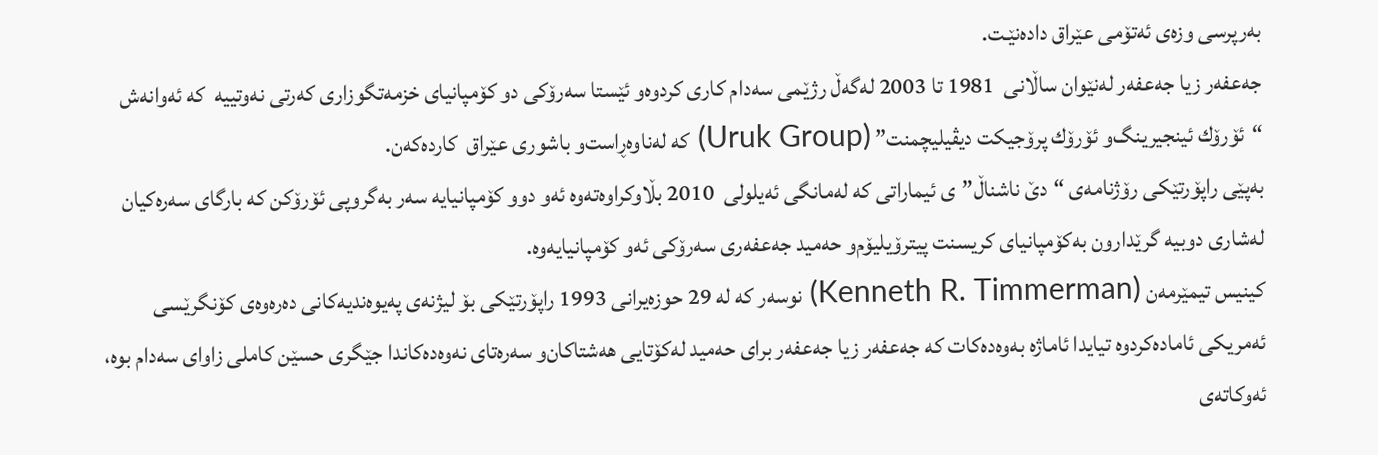به‌رپرسی وزه‌ی ئه‌تۆمی عێراق داده‌نێـت.
جه‌عفه‌ر زیا جه‌عفه‌ر له‌نێوان ساڵانی‌  1981 تا 2003 له‌گه‌ڵ رژێمی سه‌دام كاری كردوه‌و ئێستا سه‌رۆكی دو كۆمپانیای خزمه‌تگوزاری كه‌رتی نه‌وتییه‌  كه‌ ئه‌وانه‌ش “ئۆرۆك ئینجیرینگ‌و ئۆرۆك پرۆجیكت دیڤیلیچمنت” (Uruk Group) كه‌ له‌ناوه‌ڕاست‌و باشوری‌ عێراق  كارده‌كه‌ن.
به‌پێی راپۆرتێكی رۆژنامه‌ی‌ “دێ ناشناڵ”ی‌ ئیماراتی‌ كه‌ له‌مانگی‌ ئه‌یلولی‌  2010 بڵاوكراوه‌ته‌وه‌ ئه‌و دوو كۆمپانیایه‌ سه‌ر به‌گروپی ئۆرۆكن كه‌ بارگای‌ سه‌ره‌كیان له‌شاری‌ دوبیه‌ گرێدارون به‌كۆمپانیای كریسنت پیترۆیلیۆم‌و حه‌مید جه‌عفه‌ری سه‌رۆكی ئه‌و كۆمپانیایه‌وه‌.
كینیس تیمێرمه‌ن (Kenneth R. Timmerman) نوسه‌ر كه‌ له‌ 29 حوزه‌یرانی 1993 راپۆرتێكی بۆ لیژنه‌ی په‌یوه‌ندیه‌كانی ده‌ره‌وه‌ی كۆنگرێسی ئه‌مریكی ئاماده‌كردوه‌ تیایدا ئاماژه‌ به‌وه‌ده‌كات كه‌ جه‌عفه‌ر زیا جه‌عفه‌ر برای حه‌مید له‌كۆتایی هه‌شتاكان‌و سه‌ره‌تای‌ نه‌وه‌ده‌كاندا جێگری حسێن كاملی‌ زاوای سه‌دام بوه‌، ئه‌وكاته‌ی‌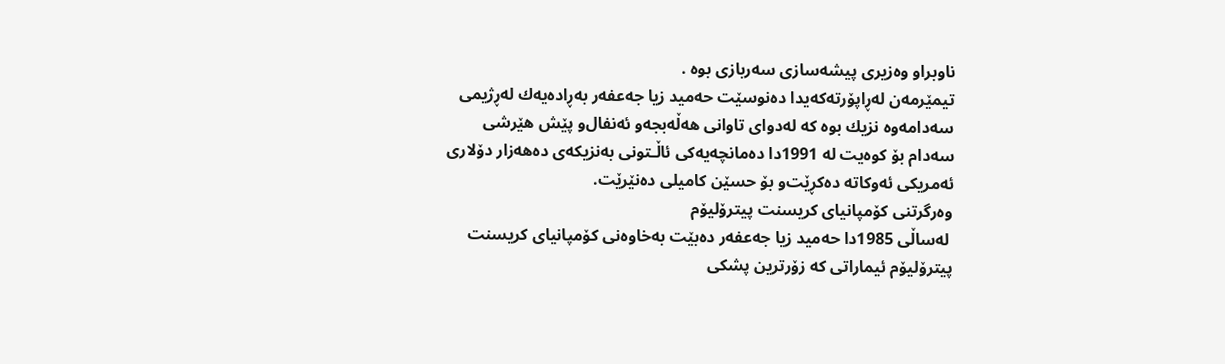ناوبراو وه‌زیری پیشه‌سازی سه‌ربازی‌ بوه‌ .
تیمێرمه‌ن له‌ڕاپۆرته‌كه‌یدا ده‌نوسێت حه‌مید زیا جه‌عفه‌ر به‌ڕاده‌یه‌ك له‌ڕژیمی سه‌دامه‌وه‌ نزیك بوه‌ كه‌ له‌دوای تاوانی هه‌ڵه‌بجه‌‌و ئه‌نفال‌و پێش هێرشی سه‌دام بۆ كوه‌یت له‌ 1991دا ده‌مانچه‌یه‌كی ئاڵـتونی به‌نزیكه‌ی‌ ده‌هه‌زار دۆلاری‌ ئه‌مریكی‌ ئه‌وكاته‌ ده‌كڕێت‌و بۆ حسێن كامیلی‌ ده‌نێرێت.
وه‌رگرتنی‌ كۆمپانیای‌ كریسنت پیترۆلیۆم
 له‌ساڵی 1985دا حه‌مید زیا جه‌عفه‌ر ده‌بێت به‌خاوه‌نی كۆمپانیای كریسنت پیترۆلیۆم ئیماراتی كه‌ زۆرترین پشكی‌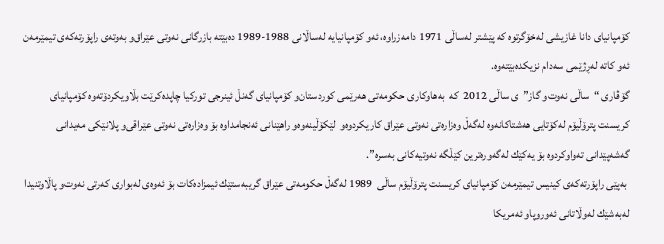كۆمپانیای‌ دانا غازیشی‌ له‌خۆگرتوه‌ كه‌ پێشتر له‌ساڵی 1971 دامه‌زراوه‌، ئه‌و كۆمپانیایه‌ له‌ساڵانی 1988-1989 ده‌بێته‌ بازرگانی نه‌وتی عێراق‌و به‌وته‌ی راپۆرته‌كه‌ی تیمێرمه‌ن ئه‌و كاته‌ له‌ڕژێمی سه‌دام نزیكده‌بێته‌وه‌.
گۆڤاری “ساڵی نه‌وت‌و گاز”ی‌ ساڵی‌ 2012  كه‌  به‌هاوكاری حكومه‌تی هه‌رێمی كوردستان‌و كۆمپانیای گه‌نڵ ئینرجی توركیا چاپده‌كرێت بڵاویكردۆته‌وه‌ كۆمپانیای‌ كریسنت پترۆڵیۆم له‌كۆتایی هه‌شتاكانه‌وه‌ له‌گه‌ڵ وه‌زاره‌تی نه‌وتی عێراق كاریكردوه‌و  لێكۆڵینه‌وه‌و راهێنانی ئه‌نجامداوه‌ بۆ وه‌زاره‌تی نه‌وتی عێراقی‌و پلانێكی مه‌یدانی گه‌شه‌پێدانی ته‌واوكردوه‌ بۆ یه‌كێك له‌گه‌وره‌ترین كێڵگه‌ نه‌وتیه‌كانی به‌سره‌”.
 به‌پێی‌ راپۆرته‌كه‌ی‌ كینیس تیمێرمه‌ن كۆمپانیای كریسنت پترۆڵیۆم ساڵی  1989 له‌گه‌ڵ حكومه‌تی عێراق گریبه‌ستێك ئیمزاده‌كات بۆ ئه‌وه‌ی له‌بواری‌ كه‌رتی‌ نه‌وت‌و پاڵاوتنیدا له‌به‌شێك له‌وڵاتانی‌ ئه‌وروپاو ئه‌مریكا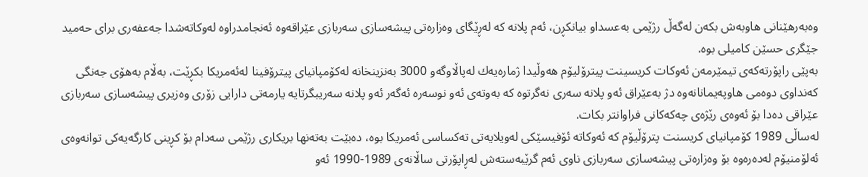وه‌به‌رهێنانی‌ هاوبه‌ش بكه‌ن له‌گه‌ڵ رژێمی‌ به‌عسداو بیانكڕن، ئه‌م پلانه‌ كه‌ له‌ڕێگای وه‌زاره‌تی پیشه‌سازی سه‌ربازی‌ عێراقه‌وه‌ ئه‌نجامدراوه‌ له‌وكاته‌شدا جه‌عفه‌ری‌ برای‌ حه‌مید جێگری حسێن كامیلی‌ بوه‌.
به‌پێی راپۆرته‌كه‌ی تیمێرمه‌ن ئه‌وكات كریسینت پیترۆلیۆم هه‌وڵیدا ژماره‌یه‌ك له‌پاڵاوگه‌و 3000 به‌نزینخانه‌ له‌كۆمپانیای پیترۆفینا له‌ئه‌مریكا بكڕێت، به‌ڵام به‌هۆی جه‌نگی‌ كه‌نداوی‌ دوه‌می‌ هاوپه‌یمانانه‌وه‌ دژ به‌عێراق ئه‌و پلانه‌ سه‌ری نه‌گرتوه‌ كه‌ به‌وته‌ی‌ ئه‌و نوسه‌ره‌ ئه‌گه‌ر ئه‌و پلانه‌ سه‌ریبگرتایه‌ یارمه‌تی دارایی زۆری وه‌زیری پیشه‌سازی سه‌ربازی عێراقی‌ ده‌دا بۆ ئه‌وه‌ی رێژه‌ی چه‌كه‌كانی فراوانتر بكات.
له‌ساڵی 1989 كۆمپانیای كریسنت پترۆڵیۆم كه‌ ئه‌وكاته‌ ئۆفیسێكی له‌ویلایه‌تی‌ ته‌كساسی‌ ئه‌مریكا بوه‌، ده‌بێت به‌ته‌نها بریكاری رژێمی سه‌دام بۆ كڕینی كارگه‌یه‌كی توانه‌وه‌ی ئه‌لۆمنیۆم له‌ده‌ره‌وه‌ بۆ وه‌زاره‌تی پیشه‌سازی سه‌ربازی‌ ناوی ئه‌م گرێبه‌سته‌ش له‌ڕاپۆرتی ساڵانه‌ی 1989-1990 ئه‌و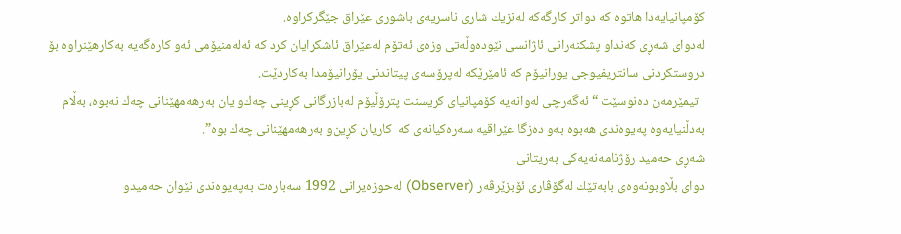كۆمپانیایه‌دا هاتوه‌ كه‌ دواتر كارگه‌كه‌ له‌نزیك شاری ناسریه‌ی‌ باشوری عێراق جێگركراوه‌.
له‌دوای شه‌ڕی كه‌نداو پشكنه‌رانی‌ ئاژانسی‌ نێوده‌وڵه‌تی‌ وزه‌ی‌ ئه‌تۆم له‌عێراق ئاشكرایان كرد كه‌ ئه‌له‌منیۆمی ئه‌و كاره‌گه‌یه‌ به‌كارهێنراوه‌ بۆ دروستكردنی سانتریفیوجی یورانیۆم كه‌ ئامێرێكه‌ له‌پرۆسه‌ی‌ پیتاندنی‌ یۆرانیۆمدا به‌كاردێت.
  تیمێرمه‌ن ده‌نوسێت “ئه‌گه‌رچی له‌وانه‌یه‌ كۆمپانیای كریسنت پترۆڵیۆم له‌بازرگانی كڕینی چه‌ك‌و یان به‌رهه‌مهێنانی چه‌ك نه‌بوه‌، به‌ڵام به‌دڵنیایه‌وه‌ په‌یوه‌ندی هه‌بوه‌ به‌و ده‌زگا عێراقیه‌ سه‌ره‌كیانه‌ی‌ كه‌  كاریان كڕین‌و به‌رهه‌مهێنانی‌ چه‌ك بوه‌”.
شه‌ڕی‌ حه‌مید رۆژنامه‌نه‌یه‌كی‌ به‌ریتانی‌
دوای بڵاوبونه‌وه‌ی بابه‌تێك له‌گۆڤاری ئۆبزێرڤه‌ر (Observer) له‌حوزه‌یرانی 1992 سه‌باره‌ت به‌په‌یوه‌ندی‌ نێوان حه‌میدو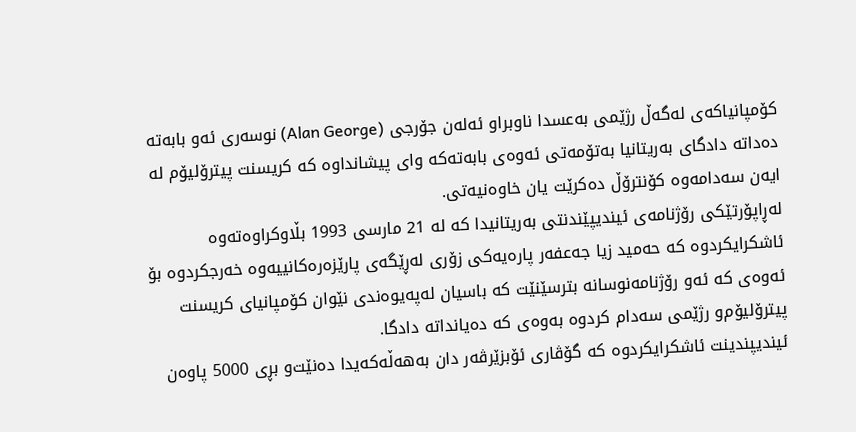كۆمپانیاكه‌ی‌ له‌گه‌ڵ رژێمی‌ به‌عسدا ناوبراو ئه‌له‌ن جۆرجی‌ (Alan George) نوسه‌ری ئه‌و بابه‌ته‌ ده‌داته‌ دادگای به‌ریتانیا به‌تۆمه‌تی ئه‌وه‌ی‌ بابه‌ته‌كه‌ وای‌ پیشانداوه‌ كه‌ كریسنت پیترۆلیۆم له‌ ایه‌ن سه‌دامه‌وه‌ كۆنترۆڵ ده‌كرێت یان خاوه‌نیه‌تی.
له‌ڕاپۆرتێكی رۆژنامه‌ی ئیندیپێندنتی به‌ریتانیدا كه‌ له‌ 21 مارسی 1993 بڵاوكراوه‌ته‌وه‌ ئاشكرایكردوه‌ كه‌ حه‌مید زیا جه‌عفه‌ر پاره‌یه‌كی زۆری له‌ڕێگه‌ی پارێزه‌ره‌كانییه‌وه‌ خه‌رجكردوه‌ بۆ ئه‌وه‌ی كه‌ ئه‌و رۆژنامه‌نوسانه‌ بترسێنێت كه‌ باسیان له‌په‌یوه‌ندی نێوان كۆمپانیای كریسنت پیترۆلیۆم‌و رژێمی سه‌دام كردوه‌ به‌وه‌ی‌ كه‌ ده‌یانداته‌ دادگا.
ئیندیپندینت ئاشكرایكردوه‌ كه‌ گۆڤاری ئۆبزێرڤه‌ر دان به‌هه‌ڵه‌كه‌یدا ده‌نێت‌و بڕی 5000 پاوه‌ن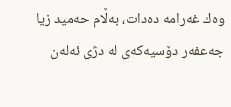وه‌ك غه‌رامه‌ ده‌دات، به‌ڵام حه‌مید زیا جه‌عفه‌ر دۆسیه‌كه‌ی له‌ دژی ئه‌له‌ن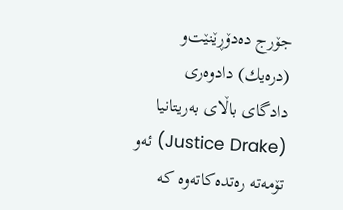جۆرج ده‌دۆڕێنێت‌و  (دره‌یك) دادوه‌ری‌ دادگای باڵای به‌ریتانیا (Justice Drake) ئه‌و تۆمه‌ته‌ ره‌تده‌كاته‌وه‌ كه‌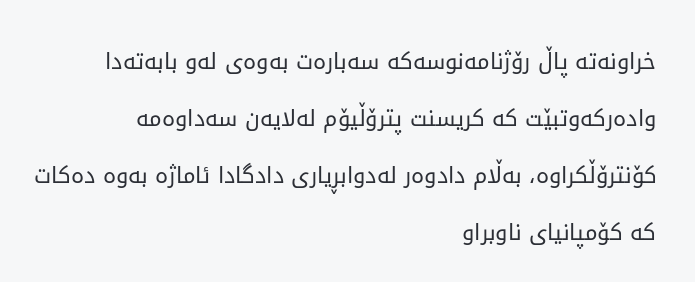خراونه‌ته‌ پاڵ رۆژنامه‌نوسه‌كه‌ سه‌باره‌ت به‌وه‌ی‌ له‌و بابه‌ته‌دا واده‌ركه‌وتبێت كه‌ كریسنت پترۆڵیۆم له‌لایه‌ن سه‌داوه‌مه‌ كۆنترۆڵكراوه‌، به‌ڵام دادوه‌ر له‌دوابڕیاری‌ دادگادا ئاماژه‌ به‌وه‌ ده‌كات كه‌ كۆمپانیای ناوبراو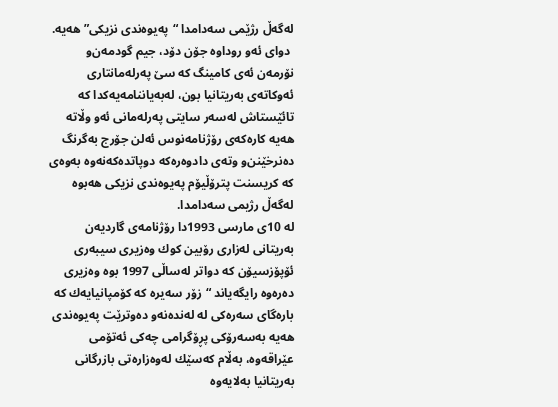له‌گه‌ڵ رژێمی سه‌دامدا “په‌یوه‌ندی نزیكی” هه‌یه‌.
 دوای‌ ئه‌و روداوه‌ جۆن دۆد، جیم گودمه‌ن‌و نۆرمه‌ن ئه‌ی كامینگ كه‌ سێ په‌رله‌مانتاری ئه‌وكاته‌ی‌ به‌ریتانیا بون، له‌به‌یاننامه‌یه‌كدا كه‌ تائێستاش له‌سه‌ر سایتی په‌رله‌مانی ئه‌و وڵاته‌ هه‌یه‌ كاره‌كه‌ی‌ رۆژنامه‌نوس ئه‌لن جۆرج به‌گرنگ ده‌نرخێنن‌و وته‌ی‌ دادوه‌ره‌كه‌ دوپاتده‌كه‌نه‌وه‌ به‌وه‌ی‌ كه‌ كریسنت پترۆڵیۆم په‌یوه‌ندی نزیكی هه‌بوه‌ له‌گه‌ڵ رژیمی سه‌دامدا.
له‌ 10ی‌ مارسی 1993دا رۆژنامه‌ی‌ گاردیه‌ن به‌ریتانی‌ له‌زاری‌ رۆبین كوك وه‌زیری سیبه‌ری ئۆپۆزسیۆن كه‌ دواتر له‌ساڵی‌ 1997 بوه‌ وه‌زیری‌ ده‌ره‌وه‌ رایگه‌یاند “زۆر سه‌یره‌ كه‌ كۆمپانیایه‌ك كه‌ باره‌گای‌ سه‌ره‌كی له‌ له‌نده‌نه‌و ده‌وترێت په‌یوه‌ندی هه‌یه‌ به‌سه‌رۆكی پڕۆگرامی چه‌كی ئه‌تۆمی عێراقه‌وه‌، به‌ڵام كه‌سێك له‌وه‌زاره‌تی بازرگانی به‌ریتانیا به‌لایه‌وه‌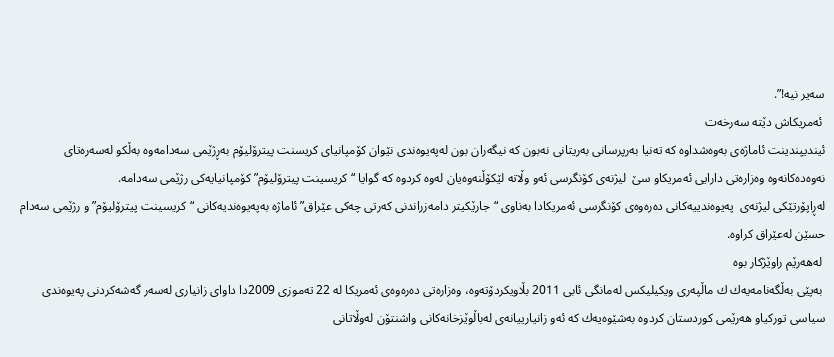سه‌یر نیه‌!”.
 ئه‌مریكاش دێته‌ سه‌رخه‌ت
ئیندیپندینت ئاماژه‌ی‌ به‌وه‌شداوه‌ كه‌ ته‌نیا به‌رپرسانی به‌ریتانی نه‌بون كه‌ نیگه‌ران بون له‌په‌یوه‌ندی نێوان كۆمپانیای كریسنت پیترۆلیۆم به‌ڕژێمی سه‌دامه‌وه‌ به‌ڵكو له‌سه‌ره‌تای نه‌وه‌ده‌كانه‌وه‌ وه‌زاره‌تی دارایی ئه‌مریكاو سێ  لیژنه‌ی‌ كۆنگرسی‌ ئه‌و وڵاته‌ لێكۆڵنه‌وه‌یان له‌وه‌ كردوه‌ كه‌ گوایا “كریسینت پیترۆلیۆم” كۆمپانیایه‌كی رژێمی سه‌دامه‌.
له‌ڕاپۆرتێكی لیژنه‌ی‌  په‌یوه‌ندییه‌كانی ده‌ره‌وه‌ی كۆنگرسی ئه‌مریكادا به‌ناوی “جارێكیتر دامه‌زراندنی كه‌رتی چه‌كی عێراق” ئاماژه‌ به‌په‌یوه‌ندیه‌كانی “كریسینت پیترۆلیۆم”و رژێمی سه‌دام حسێن له‌عێراق كراوه‌.
 له‌هه‌رێم راوێژكار بوه‌
 به‌پێی‌ به‌ڵگه‌نامه‌یه‌ك ك ماڵپه‌ری‌ ویكیلیكس له‌مانگی‌ ئابی‌ 2011 بڵاویكردۆته‌وه‌، وه‌زاره‌تی‌ ده‌ره‌وه‌ی‌ ئه‌مریكا له‌ 22 ته‌موزی 2009دا داوای زانیاری له‌سه‌ر گه‌شه‌كردنی په‌یوه‌ندی سیاسی توركیاو هه‌رێمی كوردستان كردوه‌ به‌شێوه‌یه‌ك كه‌ ئه‌و زانیارییانه‌ی‌ له‌باڵوێزخانه‌كانی واشنتۆن له‌وڵاتانی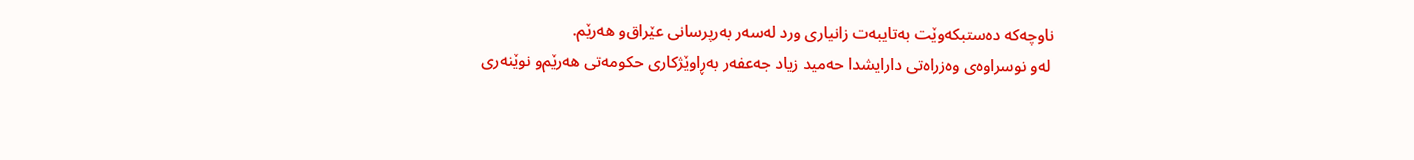ناوچه‌كه‌ ده‌ستبكه‌وێت به‌تایبه‌ت زانیاری ورد له‌سه‌ر به‌رپرسانی عێراق‌و هه‌رێم.
 له‌و نوسراوه‌ی‌ وه‌زراه‌تی‌ دارایشدا حه‌مید زیاد جه‌عفه‌ر به‌ڕاوێژكاری حكومه‌تی هه‌رێم‌و نوێنه‌ری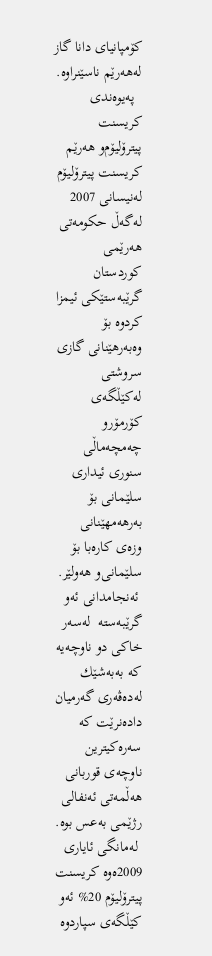كۆمپانیای دانا گاز له‌هه‌رێم ناسێنراوه‌.
  په‌یوه‌ندی‌ كریسنت پیترۆلیۆم‌و هه‌رێم
كریسنت پیترۆلیۆم له‌نیسانی 2007 له‌گه‌ڵ حكومه‌تی هه‌رێمی كوردستان گرێبه‌ستێكی‌ ئیمزا كردوه‌ بۆ وه‌به‌رهێنانی‌ گازی‌ سروشتی‌ له‌كێڵگه‌ی كۆرمۆرو چه‌مچه‌ماڵی‌ سنوری‌ ئیداری‌ سلێمانی‌ بۆ به‌رهه‌مهێنانی‌ وزه‌ی‌ كاره‌با بۆ سلێمانی‌‌و هه‌ولێر.
 ئه‌نجامدانی‌ ئه‌و گرێبه‌سته‌  له‌سه‌ر خاكی‌ دو ناوچه‌یه‌ كه‌ به‌به‌شێك له‌ده‌ڤه‌ری‌ گه‌رمیان داده‌نرێت كه‌ سه‌ره‌كیترین ناوچه‌ی‌ قوربانی‌ هه‌ڵمه‌تی‌ ئه‌نفالی‌ رژێمی‌ به‌عس بوه‌.
 له‌مانگی ئایاری 2009ه‌وه‌ كریسنت پیترۆلیۆم 20% ئه‌و كێڵگه‌ی سپاردوه‌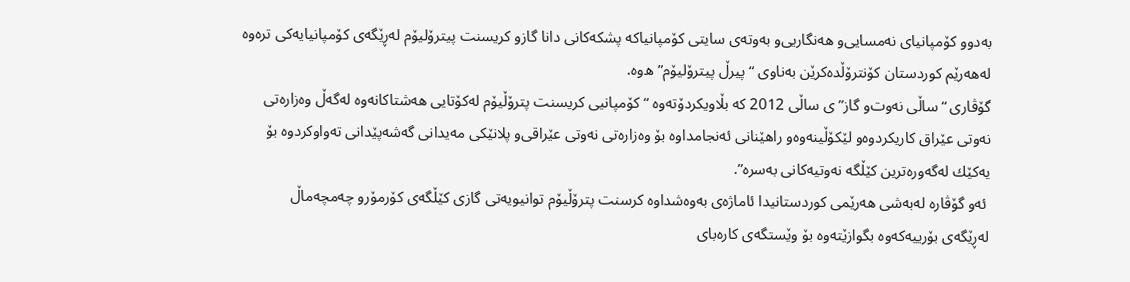به‌دوو كۆمپانیای نه‌مسایی‌و هه‌نگاریی‌و به‌وته‌ی سایتی كۆمپانیاكه‌ پشكه‌كانی دانا گازو كریسنت پیترۆلیۆم له‌ڕێگه‌ی كۆمپانیایه‌كی‌ تره‌وه‌ له‌هه‌رێم كوردستان كۆنترۆڵده‌كرێن به‌ناوی “پیرڵ پیترۆلیۆم”ه‌وه‌.
گۆڤاری “ساڵی نه‌وت‌و گاز”ی‌ ساڵی‌ 2012 كه‌ بڵاویكردۆته‌وه‌ “كۆمپانیی‌ كریسنت پترۆڵیۆم له‌كۆتایی هه‌شتاكانه‌وه‌ له‌گه‌ڵ وه‌زاره‌تی نه‌وتی عێراق كاریكردوه‌و لێكۆڵینه‌وه‌و راهێنانی ئه‌نجامداوه‌ بۆ وه‌زاره‌تی نه‌وتی عێراقی‌و پلانێكی مه‌یدانی گه‌شه‌پێدانی ته‌واوكردوه‌ بۆ یه‌كێك له‌گه‌وره‌ترین كێڵگه‌ نه‌وتیه‌كانی به‌سره‌”.
 ئه‌و گۆڤاره‌ له‌به‌شی‌ هه‌رێمی‌ كوردستانیدا ئاماژه‌ی‌ به‌وه‌شداوه‌ كرسنت پترۆڵیۆم توانیویه‌تی گازی كێڵگه‌ی كۆرمۆرو چه‌مچه‌ماڵ له‌ڕێگه‌ی بۆرییه‌كه‌وه‌ بگوازێته‌وه‌ بۆ وێستگه‌ی كاره‌بای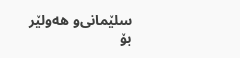سلێمانی‌و هه‌ولێر بۆ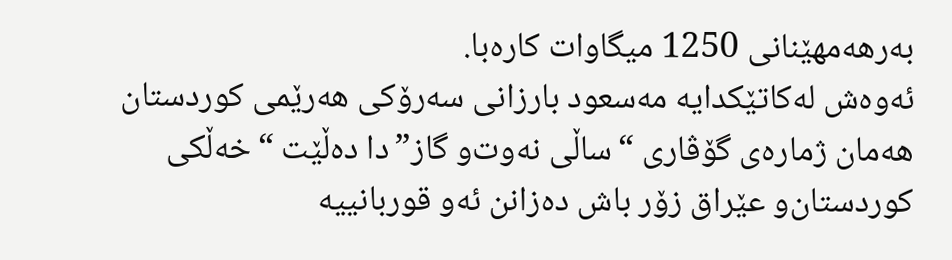به‌رهه‌مهێنانی 1250 میگاوات كاره‌با.
ئه‌وه‌ش له‌كاتێكدایه‌ مه‌سعود بارزانی سه‌رۆكی هه‌رێمی كوردستان هه‌مان ژماره‌ی‌ گۆڤاری‌ “ساڵی نه‌وت‌و گاز”دا ده‌ڵێت “خه‌ڵكی كوردستان‌و عێراق زۆر باش ده‌زانن ئه‌و قوربانییه‌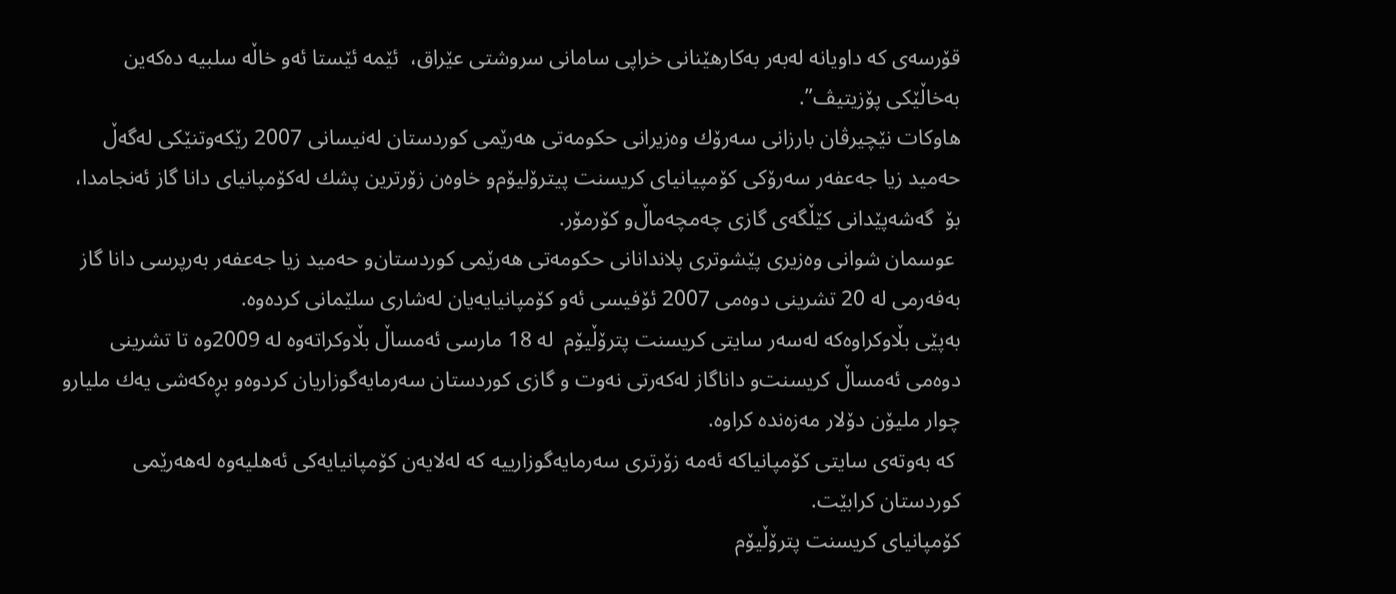قۆرسه‌ی كه‌ داویانه‌ له‌به‌ر به‌كارهێنانی خراپی سامانی سروشتی عێراق،  ئێمه‌ ئێستا ئه‌و خاڵه‌ سلبیه‌ ده‌كه‌ین به‌خاڵێكی پۆزیتیڤ”.
هاوكات نێچیرڤان بارزانی سه‌رۆك وه‌زیرانی حكومه‌تی هه‌رێمی كوردستان له‌نیسانی 2007 رێكه‌وتنێكی له‌گه‌ڵ حه‌مید زیا جه‌عفه‌ر سه‌رۆكی كۆمپیانیای كریسنت پیترۆلیۆم‌و خاوه‌ن زۆرترین پشك له‌كۆمپانیای دانا گاز ئه‌نجامدا، بۆ  گه‌شه‌پێدانی كێڵگه‌ی گازی چه‌مچه‌ماڵ‌و كۆرمۆر.
 عوسمان شوانی وه‌زیری پێشوتری‌ پلاندانانی حكومه‌تی هه‌رێمی كوردستان‌و حه‌مید زیا جه‌عفه‌ر به‌رپرسی دانا گاز به‌فه‌رمی له‌ 20 تشرینی دوه‌می 2007 ئۆفیسی ئه‌و كۆمپانیایه‌یان له‌شاری سلێمانی كرده‌وه‌.
به‌پێی بڵاوكراوه‌كه‌ له‌سه‌ر سایتی كریسنت پترۆڵیۆم  له‌ 18 مارسی ئه‌مساڵ بڵاوكراته‌وه‌ له‌ 2009وه‌ تا تشرینی دوه‌می ئه‌مساڵ كریسنت‌و داناگاز له‌كه‌رتی نه‌وت و گازی كوردستان سه‌رمایه‌گوزاریان كردوه‌‌و بڕه‌كه‌شی‌ یه‌ك ملیارو چوار ملیۆن دۆلار مه‌زه‌نده‌ كراوه‌.
 كه‌ به‌وته‌ی سایتی كۆمپانیاكه‌ ئه‌مه‌ زۆرتری سه‌رمایه‌گوزارییه‌ كه‌ له‌لایه‌ن كۆمپانیایه‌كی ئه‌هلیه‌وه‌ له‌هه‌رێمی‌ كوردستان كرابێت.
كۆمپانیای كریسنت پترۆڵیۆم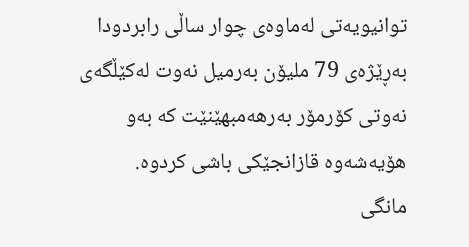توانیویه‌تی له‌ماوه‌ی‌ چوار ساڵی‌ رابردودا به‌ڕێژه‌ی 79 ملیۆن به‌رمیل نه‌وت له‌كێڵگه‌ی نه‌وتی كۆرمۆر به‌رهه‌مبهێنێت كه‌ به‌و هۆیه‌شه‌وه‌ قازانجێكی باشی كردوه‌.
مانگی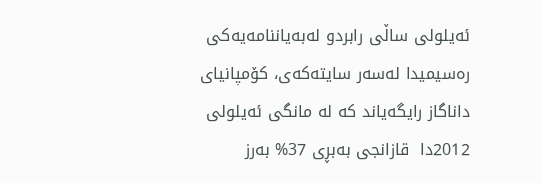ئه‌یلولی ساڵی رابردو له‌به‌یاننامه‌یه‌كی‌ ره‌سیمیدا له‌سه‌ر سایته‌كه‌ی، كۆمپانیای‌ داناگاز رایگه‌یاند كه‌ له‌ مانگی‌ ئه‌یلولی‌ 2012دا  قازانجی به‌بڕی 37% به‌رز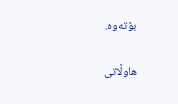بۆته‌وه‌.

هاوڵاتی